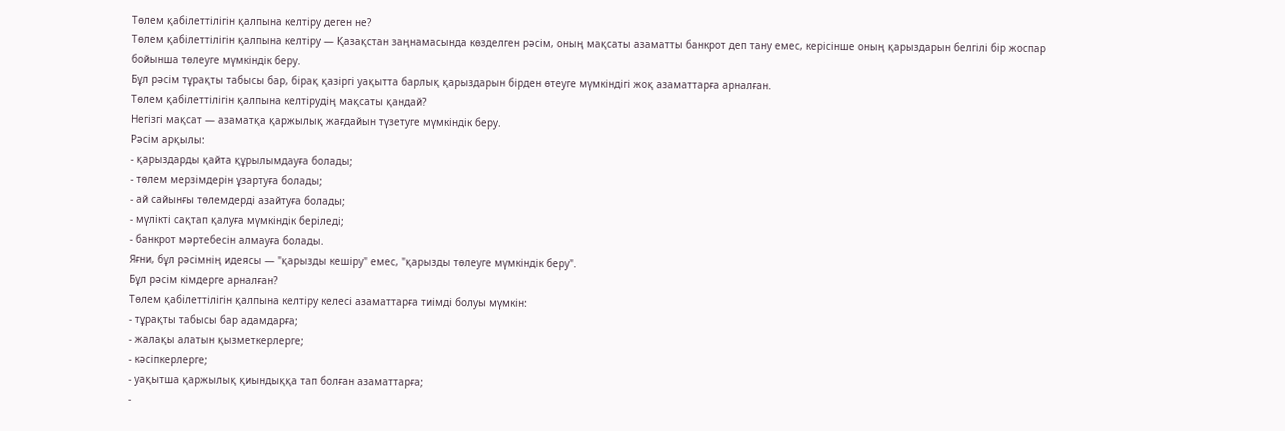Төлем қабілеттілігін қалпына келтіру деген не?
Төлем қабілеттілігін қалпына келтіру — Қазақстан заңнамасында көзделген рәсім, оның мақсаты азаматты банкрот деп тану емес, керісінше оның қарыздарын белгілі бір жоспар бойынша төлеуге мүмкіндік беру.
Бұл рәсім тұрақты табысы бар, бірақ қазіргі уақытта барлық қарыздарын бірден өтеуге мүмкіндігі жоқ азаматтарға арналған.
Төлем қабілеттілігін қалпына келтірудің мақсаты қандай?
Негізгі мақсат — азаматқа қаржылық жағдайын түзетуге мүмкіндік беру.
Рәсім арқылы:
- қарыздарды қайта құрылымдауға болады;
- төлем мерзімдерін ұзартуға болады;
- ай сайынғы төлемдерді азайтуға болады;
- мүлікті сақтап қалуға мүмкіндік беріледі;
- банкрот мәртебесін алмауға болады.
Яғни, бұл рәсімнің идеясы — "қарызды кешіру" емес, "қарызды төлеуге мүмкіндік беру".
Бұл рәсім кімдерге арналған?
Төлем қабілеттілігін қалпына келтіру келесі азаматтарға тиімді болуы мүмкін:
- тұрақты табысы бар адамдарға;
- жалақы алатын қызметкерлерге;
- кәсіпкерлерге;
- уақытша қаржылық қиындыққа тап болған азаматтарға;
-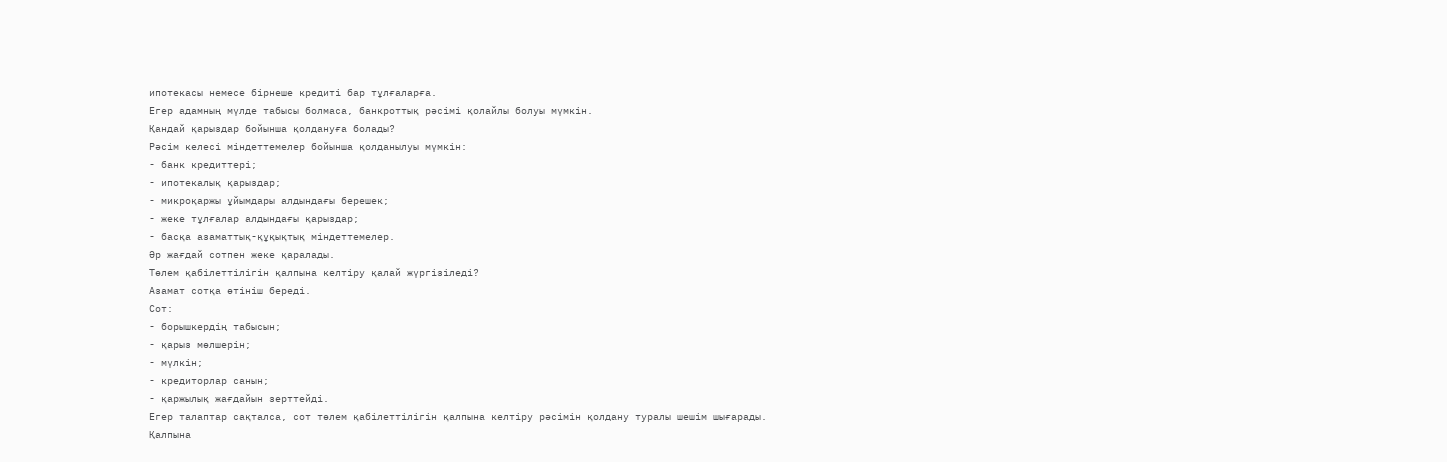ипотекасы немесе бірнеше кредиті бар тұлғаларға.
Егер адамның мүлде табысы болмаса, банкроттық рәсімі қолайлы болуы мүмкін.
Қандай қарыздар бойынша қолдануға болады?
Рәсім келесі міндеттемелер бойынша қолданылуы мүмкін:
- банк кредиттері;
- ипотекалық қарыздар;
- микроқаржы ұйымдары алдындағы берешек;
- жеке тұлғалар алдындағы қарыздар;
- басқа азаматтық-құқықтық міндеттемелер.
Әр жағдай сотпен жеке қаралады.
Төлем қабілеттілігін қалпына келтіру қалай жүргізіледі?
Азамат сотқа өтініш береді.
Сот:
- борышкердің табысын;
- қарыз мөлшерін;
- мүлкін;
- кредиторлар санын;
- қаржылық жағдайын зерттейді.
Егер талаптар сақталса, сот төлем қабілеттілігін қалпына келтіру рәсімін қолдану туралы шешім шығарады.
Қалпына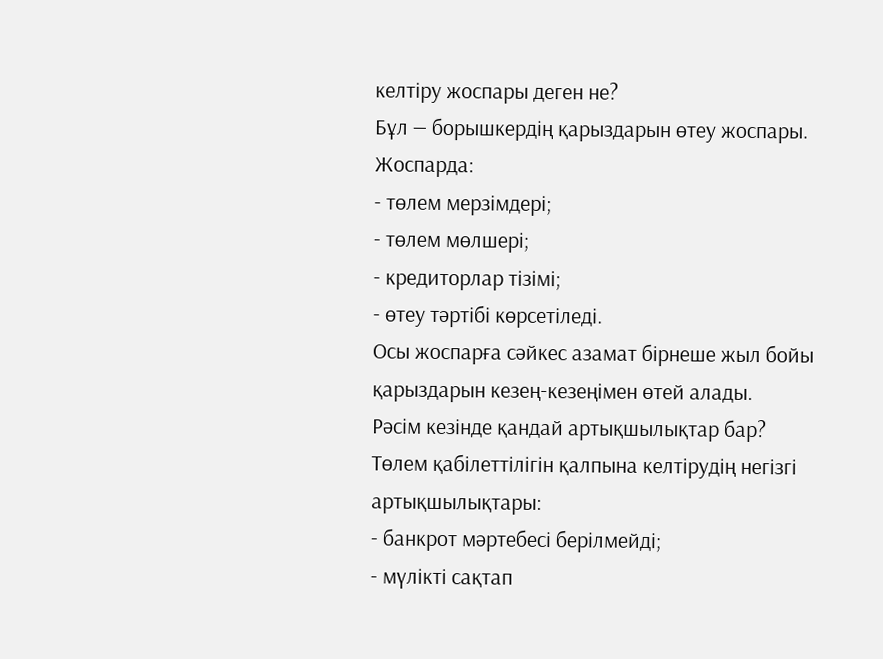келтіру жоспары деген не?
Бұл — борышкердің қарыздарын өтеу жоспары.
Жоспарда:
- төлем мерзімдері;
- төлем мөлшері;
- кредиторлар тізімі;
- өтеу тәртібі көрсетіледі.
Осы жоспарға сәйкес азамат бірнеше жыл бойы қарыздарын кезең-кезеңімен өтей алады.
Рәсім кезінде қандай артықшылықтар бар?
Төлем қабілеттілігін қалпына келтірудің негізгі артықшылықтары:
- банкрот мәртебесі берілмейді;
- мүлікті сақтап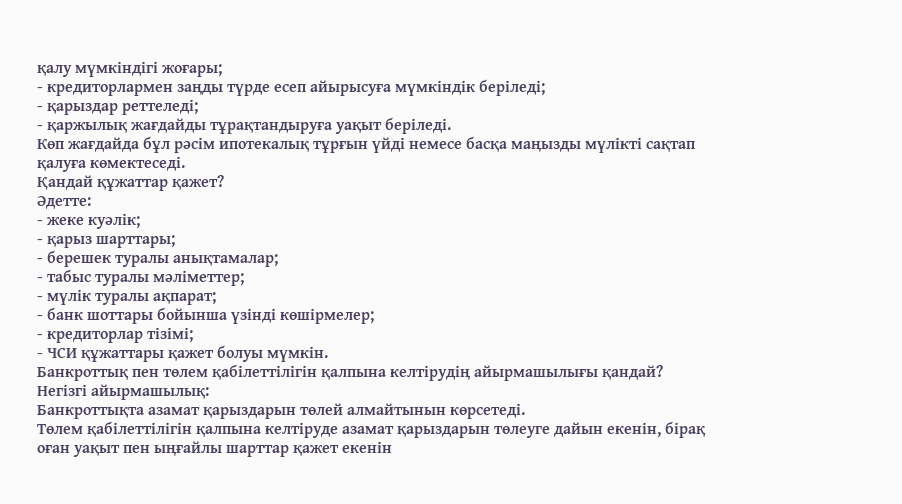қалу мүмкіндігі жоғары;
- кредиторлармен заңды түрде есеп айырысуға мүмкіндік беріледі;
- қарыздар реттеледі;
- қаржылық жағдайды тұрақтандыруға уақыт беріледі.
Көп жағдайда бұл рәсім ипотекалық тұрғын үйді немесе басқа маңызды мүлікті сақтап қалуға көмектеседі.
Қандай құжаттар қажет?
Әдетте:
- жеке куәлік;
- қарыз шарттары;
- берешек туралы анықтамалар;
- табыс туралы мәліметтер;
- мүлік туралы ақпарат;
- банк шоттары бойынша үзінді көшірмелер;
- кредиторлар тізімі;
- ЧСИ құжаттары қажет болуы мүмкін.
Банкроттық пен төлем қабілеттілігін қалпына келтірудің айырмашылығы қандай?
Негізгі айырмашылық:
Банкроттықта азамат қарыздарын төлей алмайтынын көрсетеді.
Төлем қабілеттілігін қалпына келтіруде азамат қарыздарын төлеуге дайын екенін, бірақ оған уақыт пен ыңғайлы шарттар қажет екенін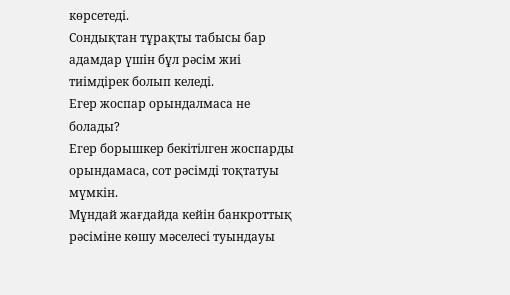көрсетеді.
Сондықтан тұрақты табысы бар адамдар үшін бұл рәсім жиі тиімдірек болып келеді.
Егер жоспар орындалмаса не болады?
Егер борышкер бекітілген жоспарды орындамаса, сот рәсімді тоқтатуы мүмкін.
Мұндай жағдайда кейін банкроттық рәсіміне көшу мәселесі туындауы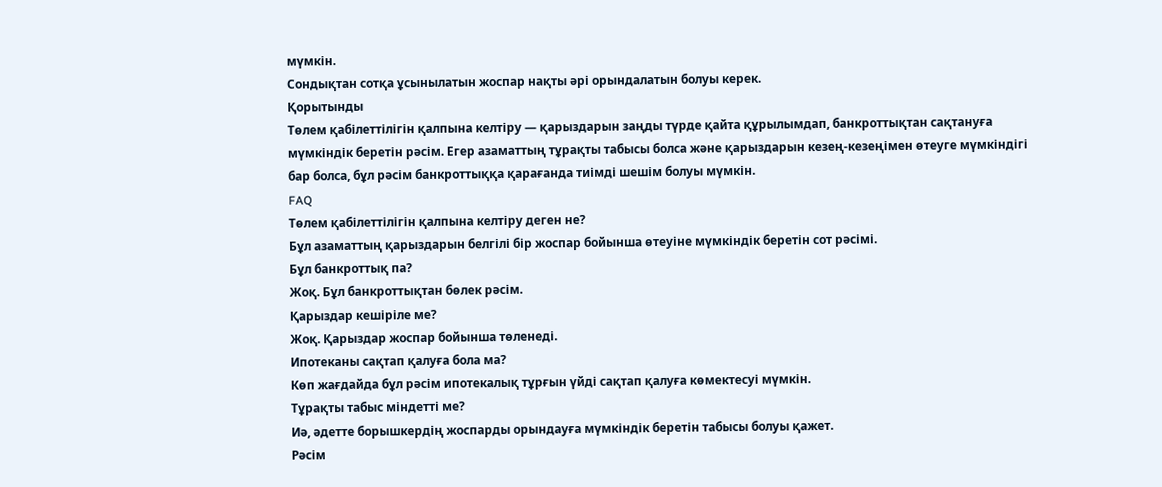мүмкін.
Сондықтан сотқа ұсынылатын жоспар нақты әрі орындалатын болуы керек.
Қорытынды
Төлем қабілеттілігін қалпына келтіру — қарыздарын заңды түрде қайта құрылымдап, банкроттықтан сақтануға мүмкіндік беретін рәсім. Егер азаматтың тұрақты табысы болса және қарыздарын кезең-кезеңімен өтеуге мүмкіндігі бар болса, бұл рәсім банкроттыққа қарағанда тиімді шешім болуы мүмкін.
FAQ
Төлем қабілеттілігін қалпына келтіру деген не?
Бұл азаматтың қарыздарын белгілі бір жоспар бойынша өтеуіне мүмкіндік беретін сот рәсімі.
Бұл банкроттық па?
Жоқ. Бұл банкроттықтан бөлек рәсім.
Қарыздар кешіріле ме?
Жоқ. Қарыздар жоспар бойынша төленеді.
Ипотеканы сақтап қалуға бола ма?
Көп жағдайда бұл рәсім ипотекалық тұрғын үйді сақтап қалуға көмектесуі мүмкін.
Тұрақты табыс міндетті ме?
Иә, әдетте борышкердің жоспарды орындауға мүмкіндік беретін табысы болуы қажет.
Рәсім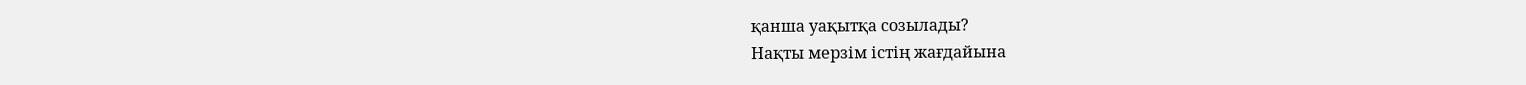қанша уақытқа созылады?
Нақты мерзім істің жағдайына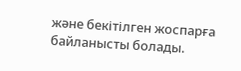және бекітілген жоспарға байланысты болады.